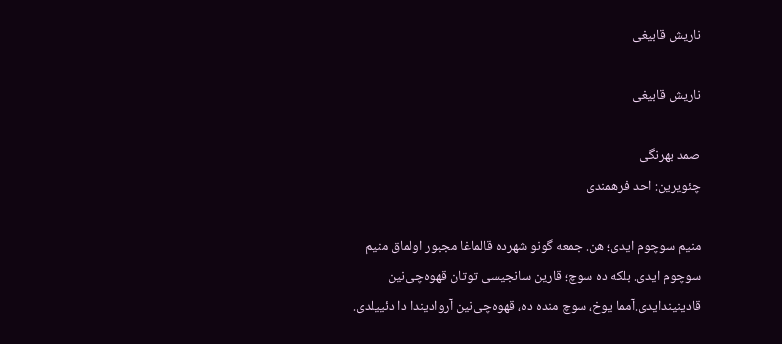ناریش قابیغی

ناریش قابیغی

صمد بهرنگی
چئویرین: احد فرهمندی

منیم سوچوم ایدی؛ هن. جمعه گونو شهرده قالماغا مجبور اولماق منیم سوچوم ایدی. بلکه ده سوچ؛ قارین سانجیسی توتان قهوه‌چی‌نین قادینیندایدی.آمما یوخ، سوچ منده ده، قهوه‌چی‌نین آروادیندا دا دئییلدی.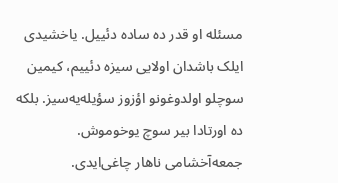مسئله او قدر ده ساده دئییل. یاخشیدی ایلک باشدان اولایی سیزه دئییم، کیمین سوچلو اولدوغونو اؤزوز سؤیله‌یه‌سیز. بلکه ده اورتادا بیر سوچ یوخوموش.
جمعه‌آخشامی ناهار چاغی‌ایدی.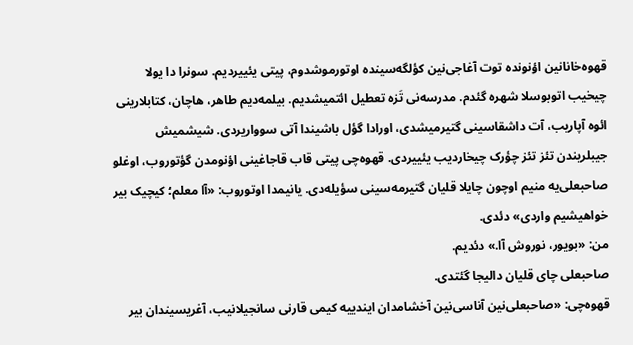قهوه‌خانانین اؤنونده توت آغاجی‌نین کؤلگه‌سینده اوتورموشدوم، پیتی یئییردیم. سونرا دا یولا چیخیب اتوبوسلا شهره گئدم. مدرسه‌نی تَزه تعطیل ائتمیشدیم. بیلمه‌دیم طاهر، هاچان، کتابلارینی ائوه آپاریب، آت داشقاسینی گتیرمیشدی، اورادا گؤل باشیندا آتی سوواریردی. شیشمیش جیبلریندن تئز تئز چؤرک چیخاردیب یئییردی. قهوه‌چی پیتی قاب قاجاغینی اؤنومدن گؤتوروب، اوغلو صاحبعلی‌یه منیم اوچون چایلا قلیان گتیرمه‌سینی سؤیله‌دی. یانیمدا اوتوروب: «آا معلم؛ کیچیک بیر خواهیشیم واردی» دئدی.
من: «بویور، نوروش آا.» دئدیم.
صاحبعلی چای قلیان دالیجا گئتدی.
قهوه‌چی: «صاحبعلی‌نین آناسی‌نین آخشامدان ایندییه ‌کیمی قارنی سانجیلانیب، آغریسیندان بیر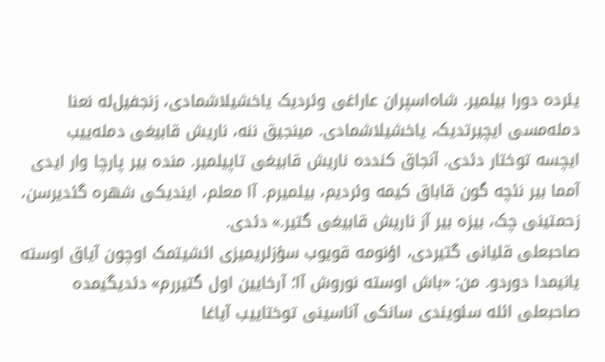یئرده دورا بیلمیر. شاه‌اسپران عاراغی وئردیک یاخشیلاشمادی، زنجفیل‌له نعنا دمله‌مسی ایچیرتدیک، یاخشیلاشمادی. مینجیق ننه، ناریش قابیغی دمله‌ییب ایچسه توختار دئدی. آنجاق کندده ناریش قابیغی تاپیلمیر. منده بیر پارچا وار ایدی آمما بیر نئچه گون قاباق کیمه وئردیم، بیلمیرم. آا معلم، ایندیکی شهره گئدیرسن، زحمتینی چک، بیزه بیر آز ناریش قابیغی گتیر.» دئدی.
صاحبعلی قلیانی گتیردی، اؤنومه قویوب سؤزلریمیزی ائشیتمک اوچون آیاق اوسته یانیمدا دوردو. من: «باش اوسته نوروش آا؛ آرخایین اول گتیررم» دئدیگیمده صاحبعلی ائله سئویندی سانکی آناسینی توختاییب آیاغا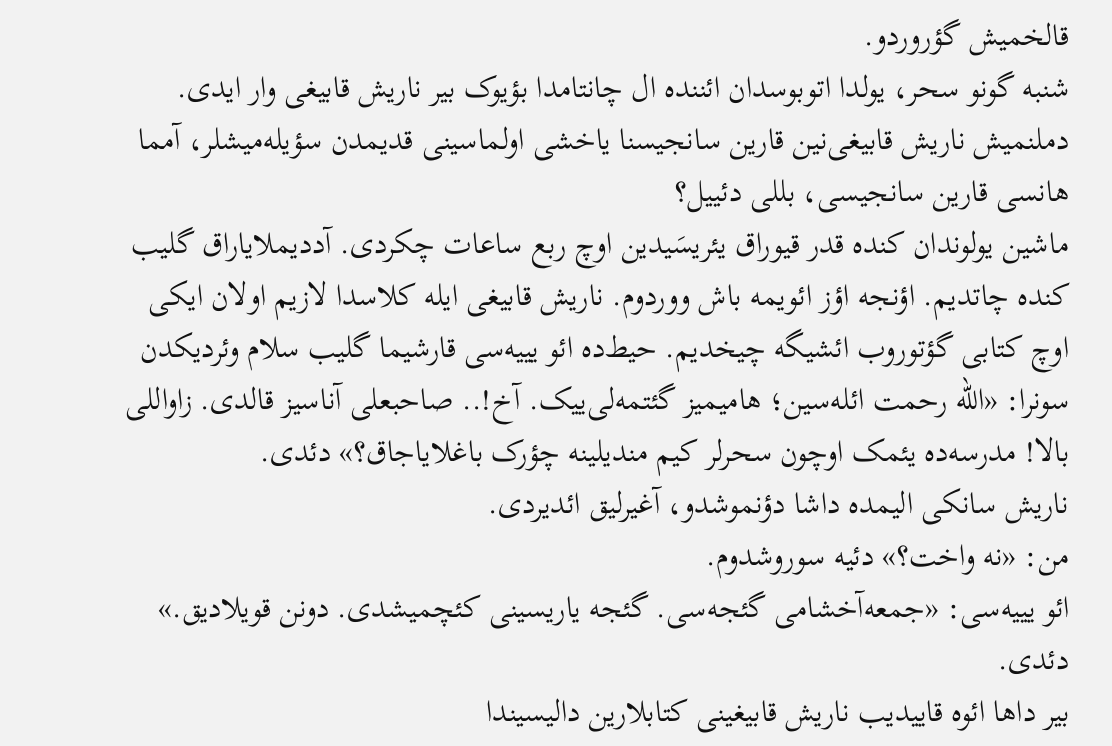قالخمیش گؤروردو.
شنبه ‌گونو سحر، یولدا اتوبوسدان ائننده ال چانتامدا بؤیوک بیر ناریش قابیغی وار ایدی. دملنمیش ناریش قابیغی‌نین قارین سانجیسنا یاخشی اولماسینی قدیمدن سؤیله‌میشلر، آمما هانسی قارین سانجیسی، بللی دئییل؟
ماشین یولوندان کنده قدر قیوراق یئریسَیدین اوچ ربع ساعات چکردی. آددیملایاراق گلیب کنده چاتدیم. اؤنجه اؤز ائویمه باش ووردوم. ناریش قابیغی ایله کلاسدا لازیم اولان ایکی اوچ کتابی گؤتوروب ائشیگه چیخدیم. حیط‌ده ائو یییه‌سی قارشیما گلیب سلام وئردیکدن سونرا: «الله رحمت ائله‌سین؛ هامیمیز گئتمه‌لی‌ییک. آخ!.. صاحبعلی آناسیز قالدی. زاواللی بالا! مدرسه‌ده یئمک اوچون سحرلر کیم مندیلینه چؤرک باغلایاجاق؟» دئدی.
ناریش سانکی الیمده داشا دؤنموشدو، آغیرلیق ائدیردی.
من: «نه واخت؟» دئیه سوروشدوم.
ائو یییه‌سی: «جمعه‌آخشامی گئجه‌سی. گئجه یاریسینی کئچمیشدی. دونن قویلادیق.» دئدی.
بیر داها ائوه قاییدیب ناریش قابیغینی کتابلارین دالیسیندا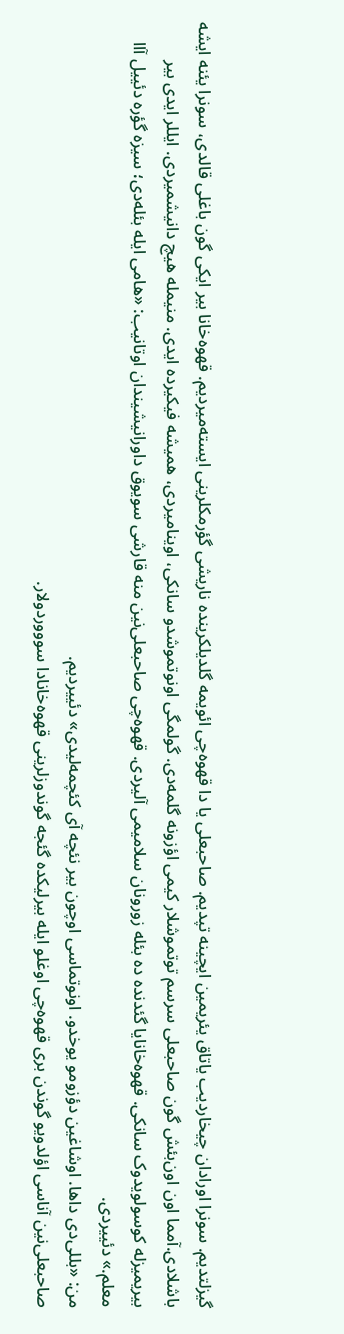گیزلتدیم. سونرا اورادان چیخاردیب یاتاق یئریمین ایچینه تپدیم. صاحبعلی یا دا قهوه‌چی ائویمه گلدیلکرینده ناریشی گؤرمکلرینی ایسته‌میردیم. قهوه‌‌خانا بیر ایکی گون باغلی قالدی، سونرا یئنه ایشه باشلادی.آمما اون اون‌بئش گون صاحبعلی‌ سرسم توتموشلار کیمی اؤزونه گلمه‌دی. گولمگی اونوتموشدو سانکی، اوینامیردی، همیشه فیکیرده ایدی. منیمله هیچ دانیشمیردی. ایللر ایدی بیر بیریمیزله کوسولویدوک سانکی. قهوه‌خانایا گئد‌نده ده بئله زورونان سلامیمی آلیردی. قهوه‌چی صاحبعلی‌نین منه قارشی سویوق داورانیشیندان اوتانیب: «هامی ایله بئله‌دی؛ سیزه گؤره دئییل آاا معلم.» دئییردی.
من: «بللی‌دی داها. اوشاغین دؤزومو یوخدو. اونوتماسی اوچون بیر نئچه آی کئچمه‌لیدی» دئییردیم.
صاحبعلی‌نین آناسی اؤلدویو گوندن بری قهوه‌چی اوغلو ایله بیرلیکده گئجه گوندوزلرینی قهوه‌خانادا سوووردولار.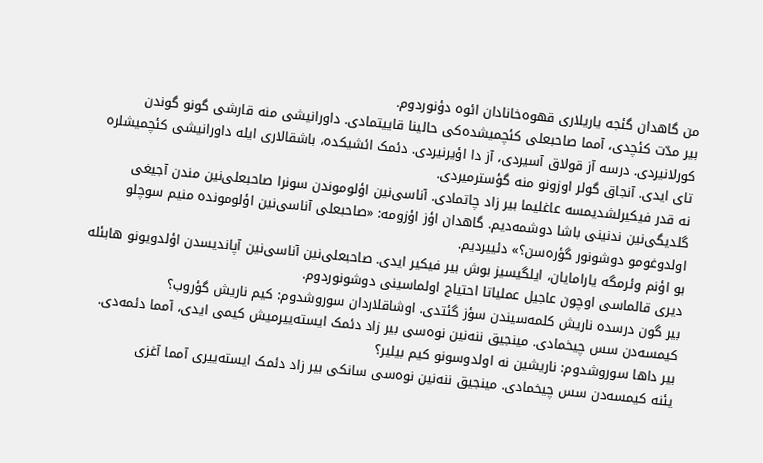من گاهدان گئجه یاریلاری قهوه‌خانادان ائوه دؤنوردوم.
بیر مدّت کئچدی، آمما صاحبعلی کئچمیشده‌کی حالینا قاییتمادی. داورانیشی منه قارشی گونو گوندن کورلانیردی. درسه آز قولاق آسیردی، آز دا اؤیرنیردی. دئمک ائشیکده، باشقالاری ایله داورانیشی کئچمیشلره تای ایدی. آنجاق گولر اوزونو منه گؤسترمیردی.
نه قدر فیکیرلشدیمسه عاغلیما بیر زاد چاتمادی. آناسی‌نین اؤلوموندن سونرا صاحبعلی‌نین مندن آجیغی گلدیگی‌نین ندنینی باشا دوشمه‌دیم. گاهدان اؤز اؤزومه: «صاحبعلی آناسی‌نین اؤلومونده منیم سوچلو اولدوغومو دوشونور گؤره‌سن؟» دئییردیم.
بو اؤنم وئرمگه یارامایان، ایلگیسیز بوش بیر فیکیر ایدی. صاحبعلی‌نین آناسی‌نین آپاندیسدن اؤلدویونو هابئله دیری قالماسی اوچون عاجیل عملیاتا احتیاج اولماسینی دوشونوردوم.
بیر گون درسده ناریش کلمه‌سیندن سؤز گئتدی. اوشاقلاردان سوروشدوم: کیم ناریش گؤروب؟
کیمسه‌دن سس چیخمادی. مینجیق ننه‌نین نوه‌سی بیر زاد دئمک ایسته‌ییرمیش کیمی ایدی، آمما دئمه‌دی. بیر داها سوروشدوم: ناریشین نه اولدوسونو کیم بیلیر؟
یئنه کیمسه‌دن سس چیخمادی. مینجیق ننه‌نین نوه‌سی سانکی بیر زاد دئمک ایسته‌ییری آمما آغزی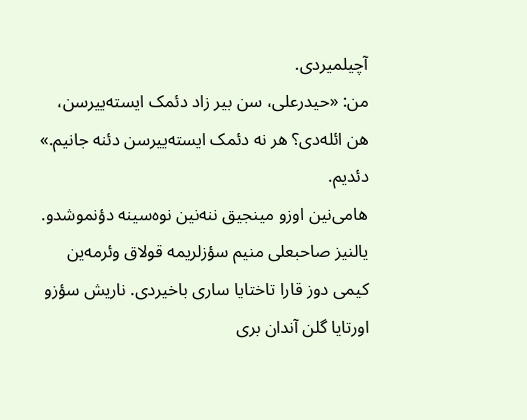آچیلمیردی.
من: «حیدرعلی، سن بیر زاد دئمک ایسته‌ییرسن،‌ هن ائله‌دی؟ هر نه دئمک ایسته‌ییرسن دئنه جانیم.» دئدیم.
هامی‌نین اوزو مینجیق ننه‌نین نوه‌سینه دؤنموشدو. یالنیز صاحبعلی منیم سؤزلریمه قولاق وئرمه‌ین کیمی دوز قارا تاختایا ساری باخیردی. ناریش سؤزو اورتایا گلن آندان بری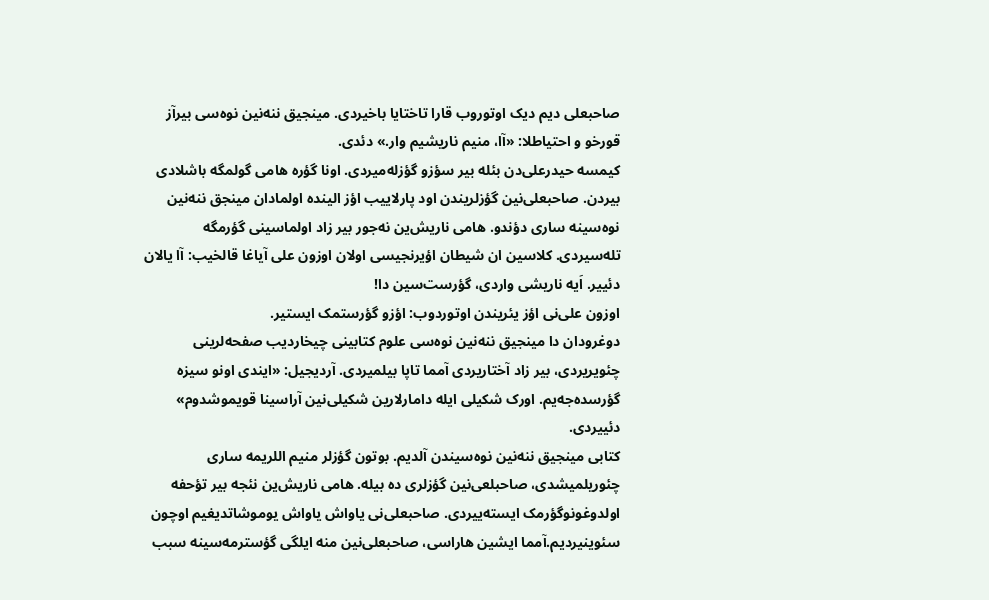صاحبعلی دیم دیک اوتوروب قارا تاختایا باخیردی. مینجیق ننه‌نین نوه‌سی بیرآز قورخو و احتیاطلا: «آا، منیم ناریشیم وار.» دئدی.
کیمسه حیدر‌علی‌دن بئله بیر سؤزو گؤزله‌میردی. اونا گؤره هامی گولمگه باشلادی بیردن. صاحبعلی‌نین گؤزلریندن اود پارلاییب اؤز الینده اولمادان مینجق ننه‌نین نوه‌سینه ساری دؤندو. هامی ناریش‌ین نه‌جور بیر زاد اولماسینی گؤرمگه تله‌سیردی. کلاسین ان شیطان اؤیرنجیسی اولان اوزون علی آیاغا قالخیب: آا یالان دئییر. اَیه ناریشی واردی، گؤرست‌سین دا!
اوزون علی‌نی اؤز یئریندن اوتوردوب: اؤزو گؤرستمک ایستیر.
دوغرودان دا مینجیق ننه‌نین نوه‌سی علوم کتابینی چیخاردیب صفحه‌لرینی چئویریردی، بیر زاد آختاریردی آمما تاپا بیلمیردی. آردیجیل: «ایندی اونو سیزه گؤرسده‌جه‌یم. اورک شکیلی ایله دامارلارین شکیلی‌نین آراسینا قویموشدوم» دئییردی.
کتابی مینجیق ننه‌نین نوه‌سیندن آلدیم. بوتون گؤزلر منیم اللریمه ساری چئوریلمیشدی، صاحبلعی‌نین گؤزلری ده بیله. هامی ناریش‌ین نئجه بیر تؤحفه اولدوغونوگؤرمک ایسته‌ییردی. صاحبعلی‌نی یاواش یاواش یوموشاتدیغیم اوچون سئوینیردیم.آمما ایشین هاراسی،‌ صاحبعلی‌نین منه ایلگی گؤسترمه‌سینه سبب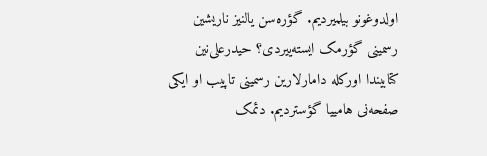اولدوغونو بیلمیردیم. گؤره‌سن یالنیز ناریشین رسمینی گؤرمک ایسته‌ییردی؟ حیدر‌علی‌نین کتابیندا اورکله دامارلارین رسمینی تاپیب او ایکی صفحه‌نی هامییا گؤستردیم. دئمک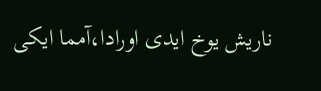ناریش یوخ ایدی اورادا،آمما ایکی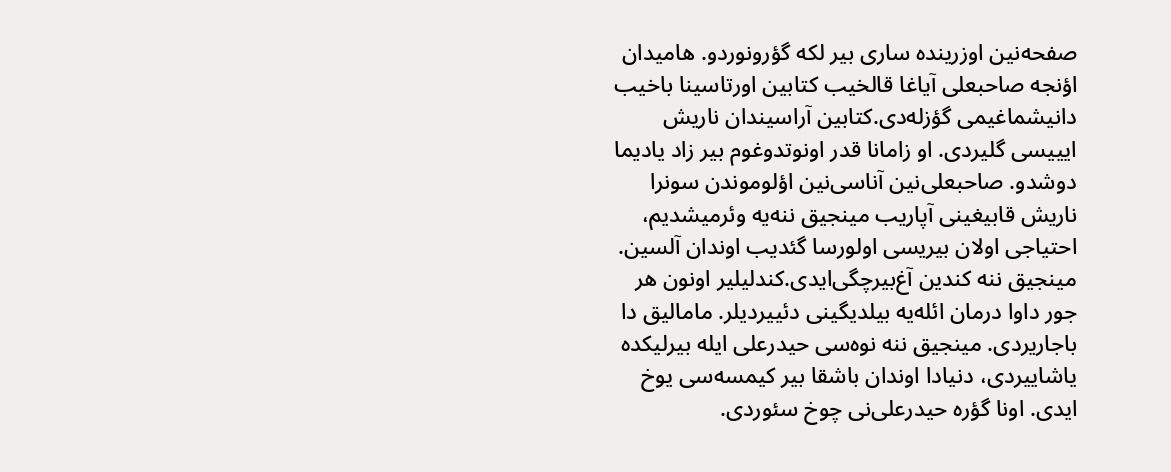صفحه‌نین اوزرینده ساری بیر لکه گؤرونوردو. هامیدان اؤنجه صاحبعلی آیاغا قالخیب کتابین اورتاسینا باخیب دانیشماغیمی گؤزله‌دی.کتابین آراسیندان ناریش ایییسی گلیردی. او زامانا قدر اونوتدوغوم بیر زاد یادیما دوشدو. صاحبعلی‌نین آناسی‌نین اؤلوموندن سونرا ناریش قابیغینی آپاریب مینجیق ننه‌یه وئرمیشدیم، احتیاجی اولان بیریسی اولورسا گئدیب اوندان آلسین.
مینجیق ننه کندین آغ‌بیرچگی‌ایدی.کندلیلیر اونون هر جور داوا درمان ائله‌یه بیلدیگینی دئییردیلر. مامالیق دا باجاریردی. مینجیق ننه‌ نوه‌سی حیدرعلی ایله بیرلیکده یاشاییردی، دنیادا اوندان باشقا بیر کیمسه‌سی یوخ ایدی. اونا گؤره حیدر‌علی‌نی چوخ سئوردی.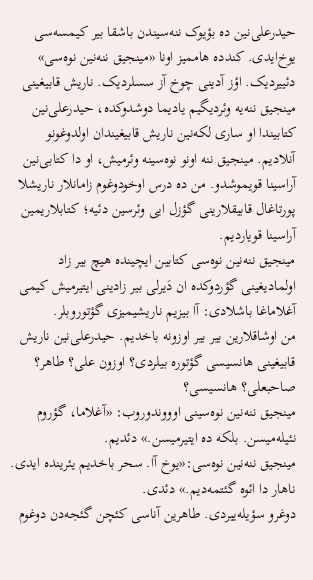حیدرعلی‌نین ده بؤیوک ننه‌سیندن باشقا بیر کیمسه‌سی یوخ‌ایدی. کندده هاممیز اونا «مینجیق ننه‌نین نوه‌سی» دئییردیک. اؤز آدینی چوخ آز سسلردیک. ناریش قابیغینی مینجیق ننه‌یه وئردیگیم یادیما دوشدوکده، حیدرعلی‌نین کتابیندا او ساری لکه‌نین ناریش قابیغیندان اولدوغونو آنلادیم. مینجیق ننه اونو نوه‌سینه وئرمیش، او دا کتابی‌نین آراسینا قویموشدو. من ده درس اوخودوغوم زامانلار ناریشلا پورتاغال قابیقلارینی گؤزل ایی وئرسین دئیه؛ کتابلاریمین آراسینا قویاردیم.
مینجیق ‌ننه‌نین نوه‌سی کتابین ایچینده هیچ بیر زاد اولمادیغینی گؤردوکده ان دَیرلی بیر زادینی ایتیرمیش کیمی آغلاماغا باشلادی: آا بیزیم ناریشیمیزی گؤتوروبلر.
من اوشاقلارین بیر بیر اوزونه باخدیم. حیدر‌علی‌نین ناریش قابیغینی هانسیسی گؤتوره بیلردی؟ اوزون علی؟ طاهر؟ صاحبعلی؟ هانسیسی؟
مینجیق ننه‌نین نوه‌سینی اوووندوروب: «آغلاما، گؤروم نئیله‌میسن. بلکه‌ ده ایتیرمیسن.» دئدیم.
مینجیق ننه‌نین نوه‌سی:«یوخ آا. سحر باخدیم یئرینده ایدی. ناهار دا ائوه گئتمه‌دیم.» دئدی.
دوغرو سؤیله‌ییردی. طاهرین آنا‌سی کئچن گئجه‌دن دوغوم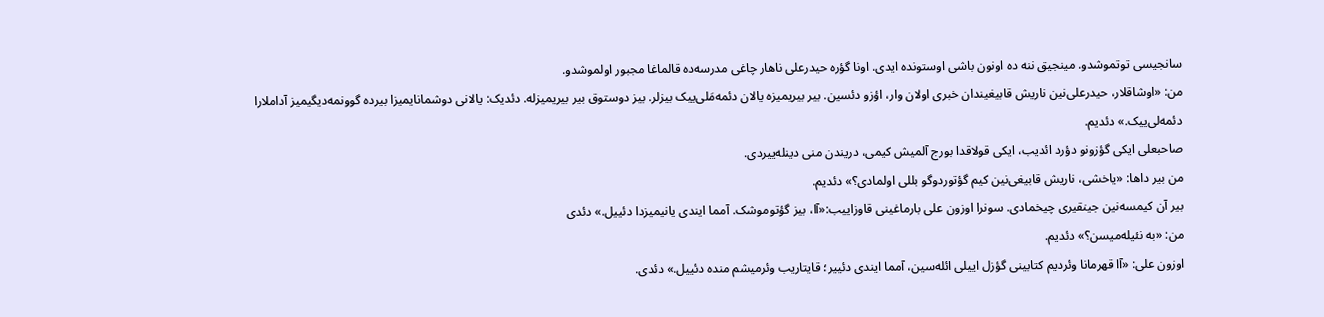سانجیسی توتموشدو. مینجیق ننه ده اونون باشی اوستونده ایدی. اونا گؤره حیدرعلی ناهار چاغی مدرسه‌ده قالماغا مجبور اولموشدو.
من: «اوشاقلار، حیدرعلی‌نین ناریش قابیغیندان خبری اولان وار، اؤزو دئسین. بیر بیریمیزه یالان دئمه‌مَلی‌ییک بیزلر. بیز دوستوق بیر بیریمیزله. دئدیک: یالانی دوشمانایمیزا بیرده گوونمه‌دیگیمیز آداملارا دئمه‌لی‌ییک.» دئدیم.
صاحبعلی ایکی گؤزونو دؤرد ائدیب، ایکی قولاقدا بورج آلمیش کیمی، دریندن منی دینله‌ییردی.
من بیر داها: «یاخشی، ناریش قابیغی‌نین کیم گؤتوردوگو بللی اولمادی؟» دئدیم.
بیر آن کیمسه‌نین جینقیری چیخمادی. سونرا اوزون علی بارماغینی قاوزاییب:«آا، بیز گؤتوموشک. آمما ایندی یانیمیزدا دئییل.» دئدی
من: «به نئیله‌میسن؟» دئدیم.
اوزون علی: «آا قهرمانا وئردیم کتابینی گؤزل اییلی ائله‌سین، آمما ایندی دئییر؛ قایتاریب وئرمیشم منده دئییل.» دئدی.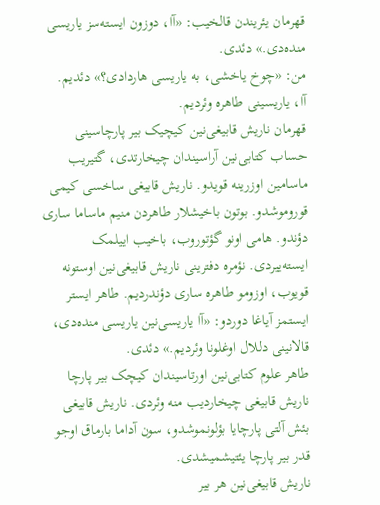قهرمان یئریندن قالخیب: «آا، دوزون ایسته‌سز یاریسی منده‌دی.» دئدی.
من: «چوخ یاخشی، به یاریسی هاردادی؟» دئدیم.
آا، یاریسینی طاهره وئردیم.
قهرمان ناریش قابیغی‌نین کیچیک بیر پارچاسینی حساب کتابی‌نین آراسیندان چیخارتدی، گتیریب ماسامین اوزرینه قویدو. ناریش قابیغی ساخسی کیمی قوروموشدو. بوتون باخیشلار طاهردن منیم ماساما ساری دؤندو. هامی اونو گؤتوروب، باخیب اییلمک ایسته‌ییردی. نؤمره دفترینی ناریش قابیغی‌نین اوستونه قویوب، اوزومو طاهره ساری دؤندردیم. طاهر ایستر ایستمز آیاغا دوردو: «آا یاریسی‌نین یاریسی منده‌دی، قالانینی دللال اوغلونا وئردیم.» دئدی.
طاهر علوم کتابی‌نین اورتاسیندان کیچک بیر پارچا ناریش قابیغی چیخاردیب منه وئردی. ناریش قابیغی بئش آلتی پارچایا بؤلونموشدو، سون آداما بارماق اوجو قدر بیر پارچا یئتیشمیشدی.
ناریش قابیغی‌نین هر بیر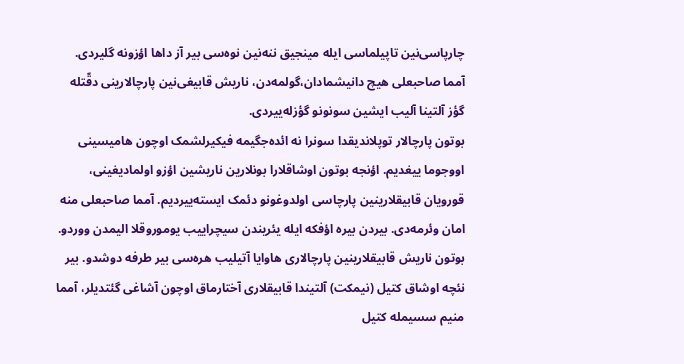چارپاسی‌نین تاپیلماسی ایله مینجیق ننه‌نین نوه‌سی‌‌‌ بیر آز داها اؤزونه گلیردی. آمما صاحبعلی هیچ دانیشمادان،گولمه‌دن، ناریش قابیغی‌نین پارچالارینی دقّتله گؤز آلتینا آلیب ایشین سونونو گؤزله‌ییردی.
بوتون پارچالار توپلاندیقدا سونرا نه ائده‌جگیمه فیکیرلشمک اوچون هامیسینی اووجوما ییغدیم. اؤنجه بوتون اوشاقلارا بونلارین ناریشین اؤزو اولمادیغینی، قورویان قابیقلارینین پارچاسی اولدوغونو دئمک ایسته‌ییردیم. آمما صاحبعلی منه امان وئرمه‌دی. بیردن بیره اؤفکه ایله یئریندن سیچراییب یوموروقلا الیمدن ووردو. بوتون ناریش قابیقلارینین پارچالاری هاوایا آتیلیب هره‌سی بیر طرفه دوشدو. بیر نئچه اوشاق کتیل (نیمکت) آلتیندا قابیقلاری آختارماق اوچون آشاغی گئتدیلر، آمما منیم سسیمله کتیل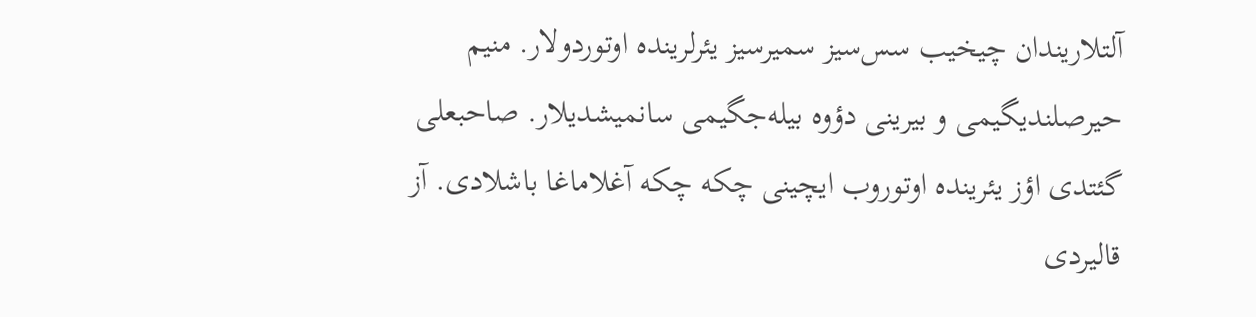آلتلاریندان چیخیب سس‌‌سیز سمیرسیز یئرلرینده اوتوردولار. منیم حیرصلندیگیمی و بیرینی دؤوه بیله‌جگیمی سانمیشدیلار. صاحبعلی گئتدی اؤز یئرینده اوتوروب ایچینی چکه چکه آغلاماغا باشلادی. آز قالیردی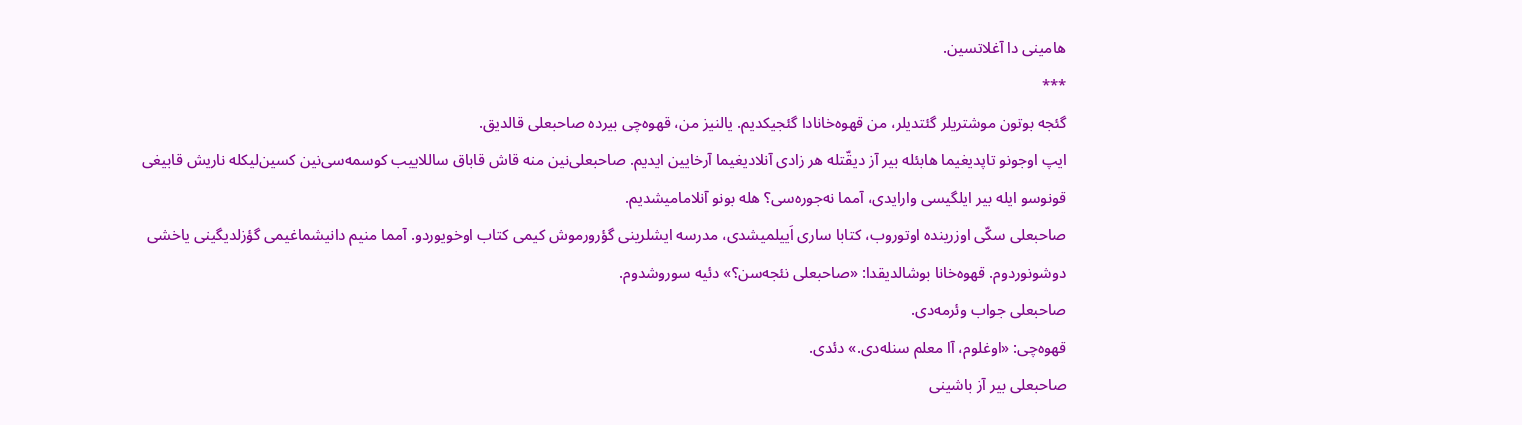هامینی دا آغلاتسین.
***
گئجه بوتون موشتریلر گئتدیلر، من قهوه‌خانادا گئجیکدیم. یالنیز من، قهوه‌چی بیرده صاحبعلی قالدیق.
ایپ اوجونو تاپدیغیما هابئله بیر آز دیقّتله هر زادی آنلادیغیما آرخایین ایدیم. صاحبعلی‌نین منه قاش قاباق ساللاییب کوسمه‌سی‌نین کسین‌لیکله ناریش قابیغی قونوسو ایله بیر ایلگیسی وارایدی، آمما نه‌جوره‌سی؟ هله بونو آنلامامیشدیم.
صاحبعلی سکّی اوزرینده اوتوروب، کتابا ساری اَییلمیشدی، مدرسه‌ ایشلرینی گؤرورموش کیمی کتاب اوخویوردو. آمما منیم دانیشماغیمی گؤزلدیگینی یاخشی دوشونوردوم. قهوه‌خانا بوشالدیقدا: «صاحبعلی نئجه‌سن؟» دئیه سوروشدوم.
صاحبعلی جواب وئرمه‌دی.
قهوه‌چی: «اوغلوم، آا معلم سنله‌دی.» دئدی.
صاحبعلی بیر آز باشینی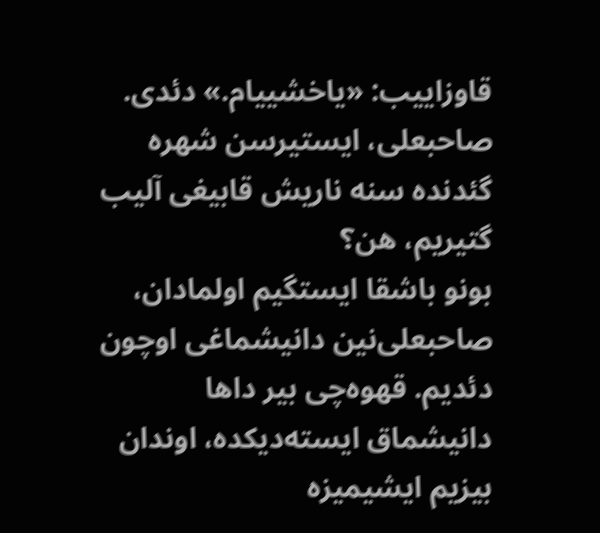قاوزاییب: «یاخشییام.» دئدی.
صاحبعلی، ایستیرسن شهره گئدنده سنه ناریش قابیغی آلیب گتیریم، ‌هن؟
بونو باشقا ایستگیم اولمادان، صاحبعلی‌نین دانیشماغی اوچون دئدیم. قهوه‌چی بیر داها دانیشماق ایسته‌دیکده، اوندان بیزیم ایشیمیزه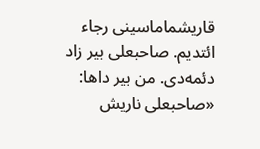قاریشماماسینی رجاء ائتدیم. صاحبعلی بیر زاد دئمه‌دی. من بیر داها: «صاحبعلی ناریش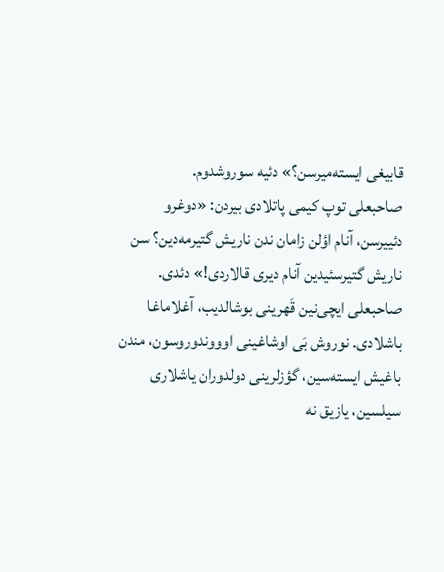قابیغی ایسته‌میرسن؟» دئیه سوروشدوم.
صاحبعلی توپ کیمی پاتلادی بیردن: «دوغرو دئییرسن، آنام اؤلن زامان ندن ناریش گتیرمه‌دین؟ سن ناریش گتیرسئیدین آنام دیری قالاردی!» دئدی.
صاحبعلی ایچی‌نین قَهرینی بوشالدیب، آغلاماغا باشلادی. نوروش بَی اوشاغینی اوووندوروسون، مندن باغیش ایسته‌سین، گؤزلرینی دولدوران یاشلاری سیلسین، یازیق نه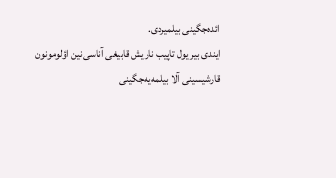ائده‌جگینی بیلمیردی.
ایندی بیر یول تاپیب ناریش قابیغی‌ آناسی‌نین اؤلومونون قارشیسینی آلا بیلمه‌یه‌جگینی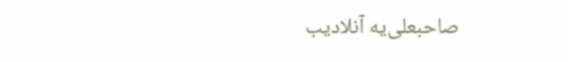صاحبعلی‌یه آنلادیب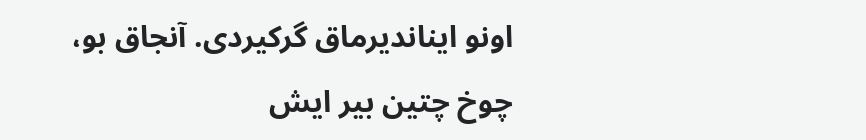اونو ایناندیرماق گرکیردی. آنجاق بو، چوخ چتین بیر ایش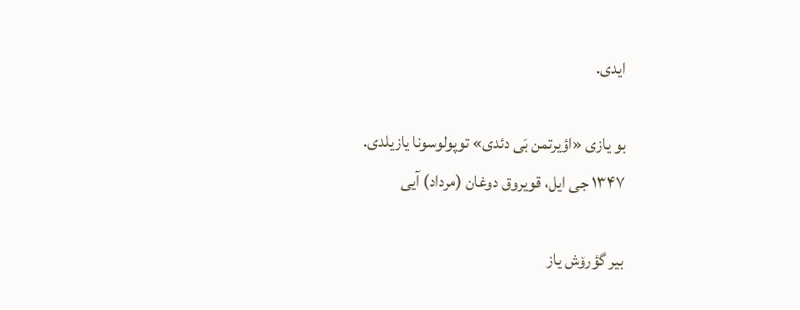ایدی.

بو یازی «اؤیرتمن بَی دئدی» توپولوسونا یازیلدی.
۱۳۴۷ جی ایل، قویروق دوغان (مرداد) آیی

بیر گؤرۆش یاز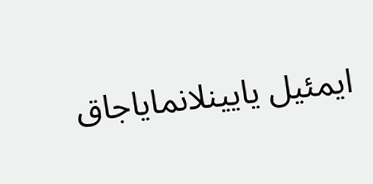ایمئیل یایینلانمایاجاق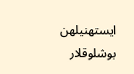ایستهنیلهن بوشلوقلار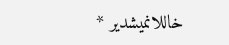خاللانمیشدیر *